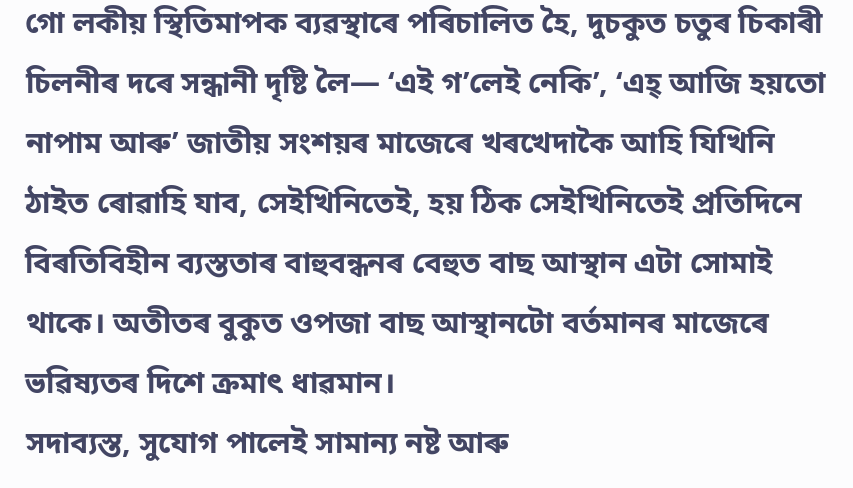গো লকীয় স্থিতিমাপক ব্যৱস্থাৰে পৰিচালিত হৈ, দুচকুত চতুৰ চিকাৰী চিলনীৰ দৰে সন্ধানী দৃষ্টি লৈ— ‘এই গ’লেই নেকি’, ‘এহ্ আজি হয়তো নাপাম আৰু’ জাতীয় সংশয়ৰ মাজেৰে খৰখেদাকৈ আহি যিখিনি ঠাইত ৰোৱাহি যাব, সেইখিনিতেই, হয় ঠিক সেইখিনিতেই প্ৰতিদিনে বিৰতিবিহীন ব্যস্ততাৰ বাহুবন্ধনৰ বেহুত বাছ আস্থান এটা সোমাই থাকে। অতীতৰ বুকুত ওপজা বাছ আস্থানটো বৰ্তমানৰ মাজেৰে ভৱিষ্যতৰ দিশে ক্ৰমাৎ ধাৱমান।
সদাব্যস্ত, সুযোগ পালেই সামান্য নষ্ট আৰু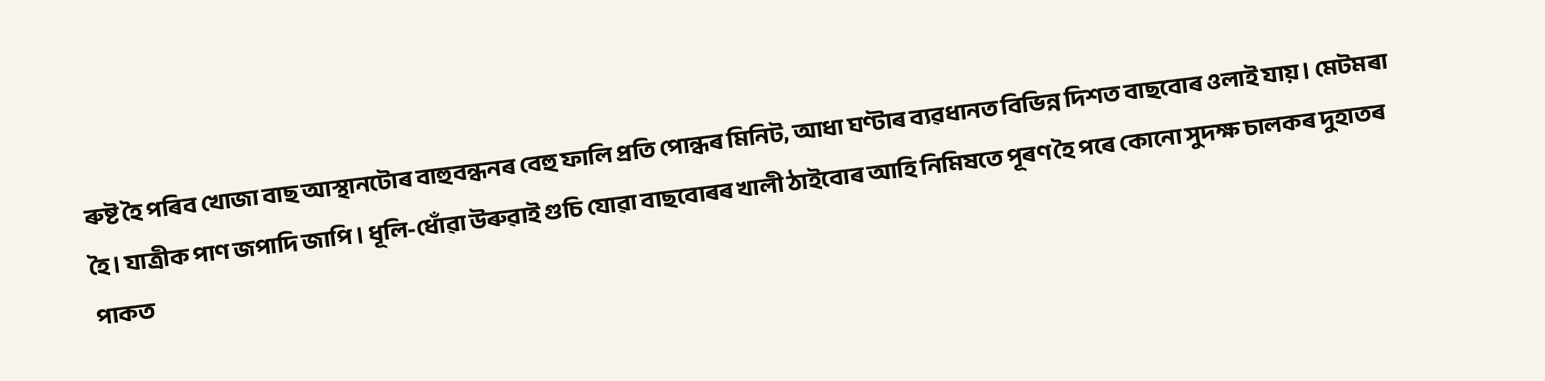ৰুষ্ট হৈ পৰিব খোজা বাছ আস্থানটোৰ বাহুবন্ধনৰ বেহু ফালি প্ৰতি পোন্ধৰ মিনিট, আধা ঘণ্টাৰ ব্যৱধানত বিভিন্ন দিশত বাছবোৰ ওলাই যায়। মেটমৰা হৈ। যাত্ৰীক পাণ জপাদি জাপি। ধূলি-ধোঁৱা উৰুৱাই গুচি যোৱা বাছবোৰৰ খালী ঠাইবোৰ আহি নিমিষতে পূৰণ হৈ পৰে কোনো সুদক্ষ চালকৰ দুহাতৰ পাকত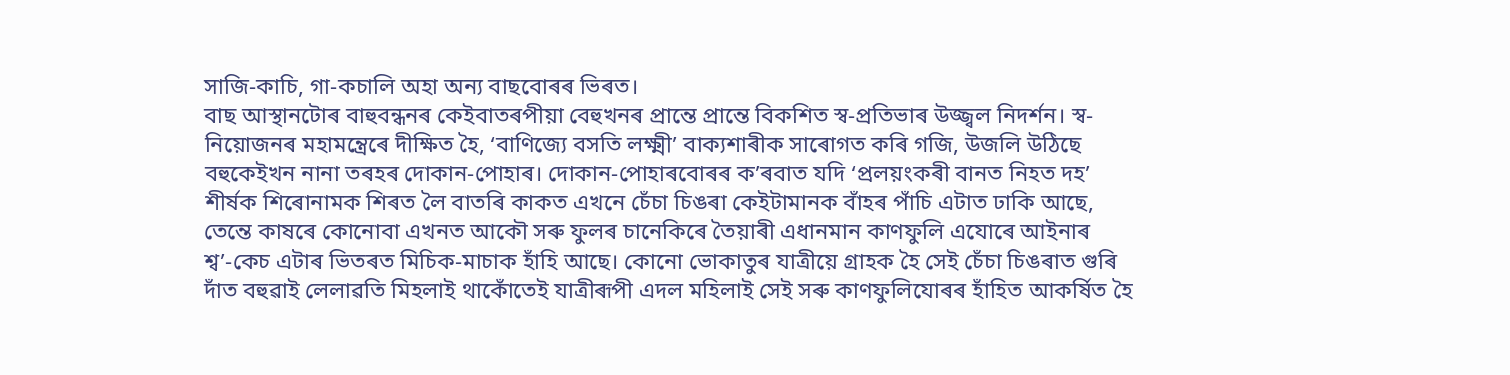সাজি-কাচি, গা-কচালি অহা অন্য বাছবোৰৰ ভিৰত।
বাছ আস্থানটোৰ বাহুবন্ধনৰ কেইবাতৰপীয়া বেহুখনৰ প্ৰান্তে প্ৰান্তে বিকশিত স্ব-প্ৰতিভাৰ উজ্জ্বল নিদৰ্শন। স্ব-নিয়োজনৰ মহামন্ত্ৰেৰে দীক্ষিত হৈ, ‘বাণিজ্যে বসতি লক্ষ্মী’ বাক্যশাৰীক সাৰোগত কৰি গজি, উজলি উঠিছে বহুকেইখন নানা তৰহৰ দোকান-পোহাৰ। দোকান-পোহাৰবোৰৰ ক’ৰবাত যদি ‘প্ৰলয়ংকৰী বানত নিহত দহ’ শীৰ্ষক শিৰোনামক শিৰত লৈ বাতৰি কাকত এখনে চেঁচা চিঙৰা কেইটামানক বাঁহৰ পাঁচি এটাত ঢাকি আছে, তেন্তে কাষৰে কোনোবা এখনত আকৌ সৰু ফুলৰ চানেকিৰে তৈয়াৰী এধানমান কাণফুলি এযোৰে আইনাৰ শ্ব’-কেচ এটাৰ ভিতৰত মিচিক-মাচাক হাঁহি আছে। কোনো ভোকাতুৰ যাত্ৰীয়ে গ্ৰাহক হৈ সেই চেঁচা চিঙৰাত গুৰি দাঁত বহুৱাই লেলাৱতি মিহলাই থাকোঁতেই যাত্ৰীৰূপী এদল মহিলাই সেই সৰু কাণফুলিযোৰৰ হাঁহিত আকৰ্ষিত হৈ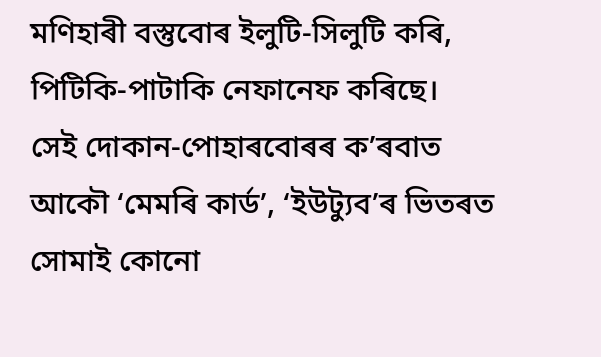মণিহাৰী বস্তুবোৰ ইলুটি-সিলুটি কৰি, পিটিকি-পাটাকি নেফানেফ কৰিছে।
সেই দোকান-পোহাৰবোৰৰ ক’ৰবাত আকৌ ‘মেমৰি কাৰ্ড’, ‘ইউট্যুব’ৰ ভিতৰত সোমাই কোনো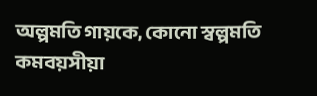অল্পমতি গায়কে, কোনো স্বল্পমতি কমবয়সীয়া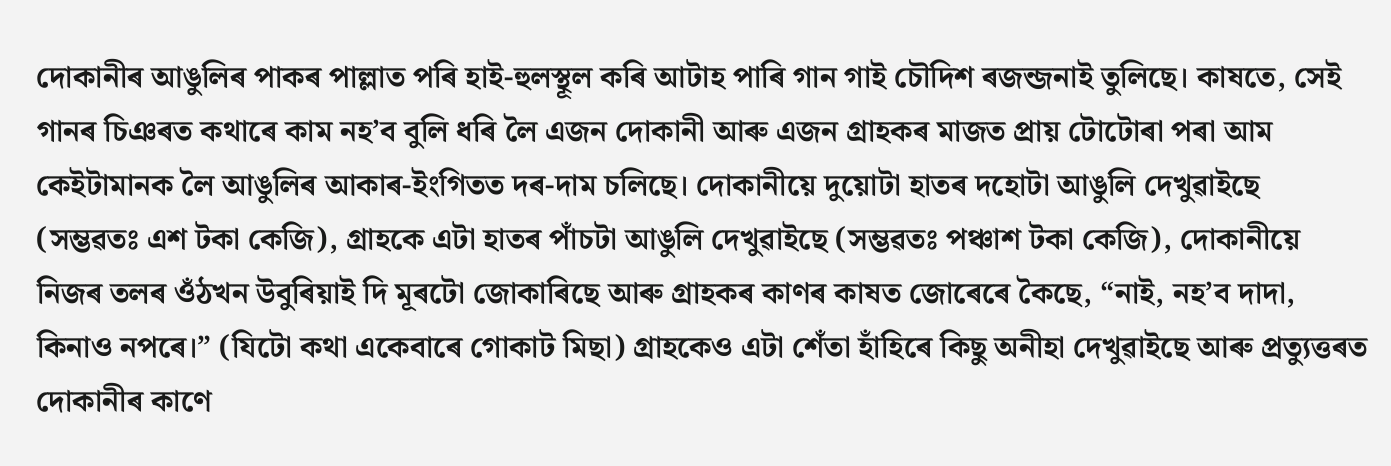দোকানীৰ আঙুলিৰ পাকৰ পাল্লাত পৰি হাই-হুলস্থূল কৰি আটাহ পাৰি গান গাই চৌদিশ ৰজন্জনাই তুলিছে। কাষতে, সেই গানৰ চিঞৰত কথাৰে কাম নহ’ব বুলি ধৰি লৈ এজন দোকানী আৰু এজন গ্ৰাহকৰ মাজত প্ৰায় টোটোৰা পৰা আম কেইটামানক লৈ আঙুলিৰ আকাৰ-ইংগিতত দৰ-দাম চলিছে। দোকানীয়ে দুয়োটা হাতৰ দহোটা আঙুলি দেখুৱাইছে (সম্ভৱতঃ এশ টকা কেজি), গ্ৰাহকে এটা হাতৰ পাঁচটা আঙুলি দেখুৱাইছে (সম্ভৱতঃ পঞ্চাশ টকা কেজি), দোকানীয়ে নিজৰ তলৰ ওঁঠখন উবুৰিয়াই দি মূৰটো জোকাৰিছে আৰু গ্ৰাহকৰ কাণৰ কাষত জোৰেৰে কৈছে, “নাই, নহ’ব দাদা, কিনাও নপৰে।” (যিটো কথা একেবাৰে গোকাট মিছা) গ্ৰাহকেও এটা শেঁতা হাঁহিৰে কিছু অনীহা দেখুৱাইছে আৰু প্ৰত্যুত্তৰত দোকানীৰ কাণে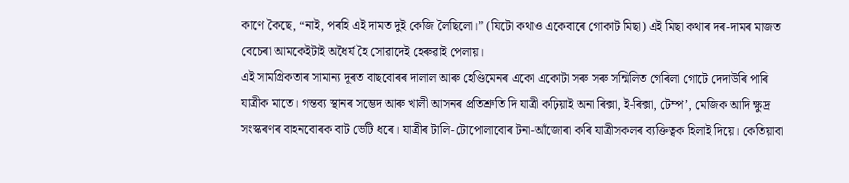কাণে কৈছে, “নাই, পৰহি এই দামত দুই কেজি লৈছিলো।” (যিটো কথাও একেবাৰে গোকাট মিছা) এই মিছা কথাৰ দৰ-দামৰ মাজত বেচেৰা আমকেইটাই অধৈৰ্য হৈ সোৱাদেই হেৰুৱাই পেলায়।
এই সামগ্ৰিকতাৰ সামান্য দূৰত বাছবোৰৰ দালাল আৰু হেণ্ডিমেনৰ একো একোটা সৰু সৰু সন্মিলিত গেৰিলা গোটে দেদাউৰি পাৰি যাত্ৰীক মাতে। গন্তব্য স্থানৰ সম্ভেদ আৰু খালী আসনৰ প্ৰতিশ্ৰুতি দি যাত্ৰী কঢ়িয়াই অনা ৰিক্সা, ই-ৰিক্সা, টেম্প’, মেজিক আদি ক্ষুদ্ৰ সংস্কৰণৰ বাহনবোৰক বাট ভেটি ধৰে। যাত্ৰীৰ টালি-টোপোলাবোৰ টনা-আঁজোৰা কৰি যাত্ৰীসকলৰ ব্যক্তিত্বক হিলাই দিয়ে। কেতিয়াবা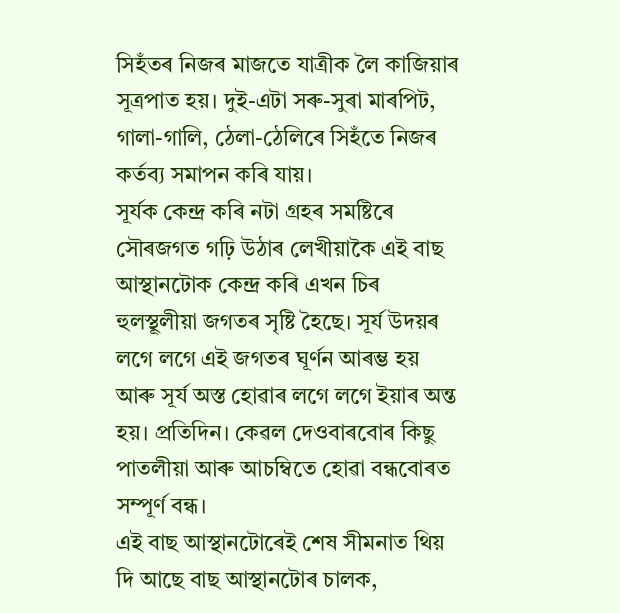সিহঁতৰ নিজৰ মাজতে যাত্ৰীক লৈ কাজিয়াৰ সূত্ৰপাত হয়। দুই-এটা সৰু-সুৰা মাৰপিট, গালা-গালি, ঠেলা-ঠেলিৰে সিহঁতে নিজৰ কৰ্তব্য সমাপন কৰি যায়।
সূৰ্যক কেন্দ্ৰ কৰি নটা গ্ৰহৰ সমষ্টিৰে সৌৰজগত গঢ়ি উঠাৰ লেখীয়াকৈ এই বাছ আস্থানটোক কেন্দ্ৰ কৰি এখন চিৰ হুলস্থূলীয়া জগতৰ সৃষ্টি হৈছে। সূৰ্য উদয়ৰ লগে লগে এই জগতৰ ঘূৰ্ণন আৰম্ভ হয় আৰু সূৰ্য অস্ত হোৱাৰ লগে লগে ইয়াৰ অন্ত হয়। প্ৰতিদিন। কেৱল দেওবাৰবোৰ কিছু পাতলীয়া আৰু আচম্বিতে হোৱা বন্ধবোৰত সম্পূৰ্ণ বন্ধ।
এই বাছ আস্থানটোৰেই শেষ সীমনাত থিয় দি আছে বাছ আস্থানটোৰ চালক,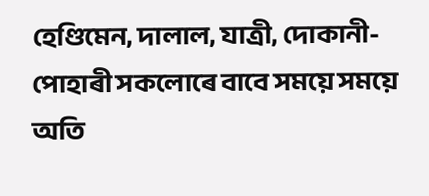হেণ্ডিমেন, দালাল, যাত্ৰী, দোকানী-পোহাৰী সকলোৰে বাবে সময়ে সময়ে অতি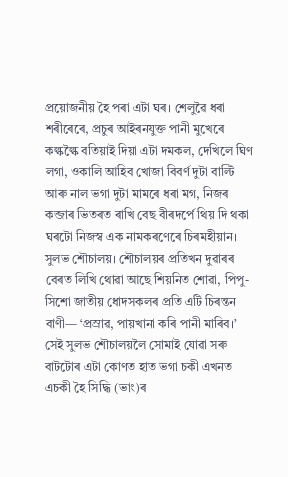প্ৰয়োজনীয় হৈ পৰা এটা ঘৰ। শেলুৱৈ ধৰা শৰীৰেৰে, প্ৰচুৰ আইৰনযুক্ত পানী মুখেৰে কল্কল্কৈ বতিয়াই দিয়া এটা দমকল, দেখিলে ঘিণ লগা, ওকালি আহিব খোজা বিবৰ্ণ দুটা বাল্টি আৰু নাল ভগা দুটা মামৰে ধৰা মগ, নিজৰ কব্জাৰ ভিতৰত ৰাখি বেছ বীৰদৰ্পে থিয় দি থকা ঘৰটো নিজস্ব এক নামকৰণেৰে চিৰমহীয়ান।
সুলভ শৌচালয়। শৌচালয়ৰ প্ৰতিখন দুৱাৰৰ বেৰত লিখি থোৱা আছে শিয়নিত শোৱা, পিপু-সিশো জাতীয় ধোদসকলৰ প্ৰতি এটি চিৰন্তন বাণী— ‘প্ৰস্ৰাৱ, পায়খানা কৰি পানী মাৰিব।’ সেই সুলভ শৌচালয়লৈ সোমাই যোৱা সৰু বাটটোৰ এটা কোণত হাত ভগা চকী এখনত এচকী হৈ সিদ্ধি (ভাং)ৰ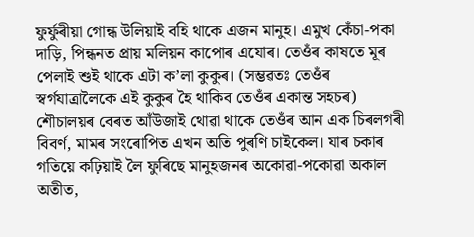ফুৰ্ফুৰীয়া গোন্ধ উলিয়াই বহি থাকে এজন মানুহ। এমুখ কেঁচা-পকা দাড়ি, পিন্ধনত প্ৰায় মলিয়ন কাপোৰ এযোৰ। তেওঁৰ কাষতে মূৰ পেলাই শুই থাকে এটা ক’লা কুকুৰ। (সম্ভৱতঃ তেওঁৰ স্বৰ্গযাত্ৰালৈকে এই কুকুৰ হৈ থাকিব তেওঁৰ একান্ত সহচৰ) শৌচালয়ৰ বেৰত আঁউজাই থোৱা থাকে তেওঁৰ আন এক চিৰলগৰী বিবৰ্ণ, মামৰ সংৰোপিত এখন অতি পুৰণি চাইকেল। যাৰ চকাৰ গতিয়ে কঢ়িয়াই লৈ ফুৰিছে মানুহজনৰ অকোৱা-পকোৱা অকাল অতীত,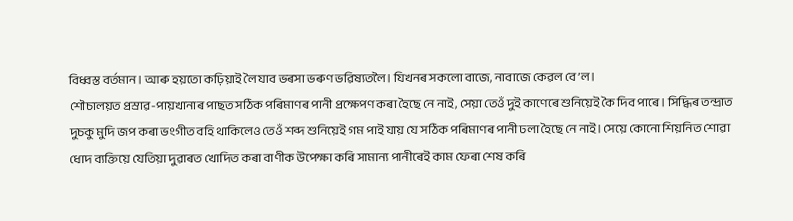বিধ্বস্ত বৰ্তমান। আৰু হয়তো কঢ়িয়াই লৈ যাব ভৰসা ভৰুণ ভৱিষ্যতলৈ। যিখনৰ সকলো বাজে, নাবাজে কেৱল বে’ল।
শৌচালয়ত প্ৰস্ৰাৱ-পায়খানাৰ পাছত সঠিক পৰিমাণৰ পানী প্ৰক্ষেপণ কৰা হৈছে নে নাই, সেয়া তেওঁ দুই কাণেৰে শুনিয়েই কৈ দিব পাৰে। সিদ্ধিৰ তন্দ্ৰাত দুচকু মুদি জপ কৰা ভংগীত বহি থাকিলেও তেওঁ শব্দ শুনিয়েই গম পাই যায় যে সঠিক পৰিমাণৰ পানী ঢলা হৈছে নে নাই। সেয়ে কোনো শিয়নিত শোৱা ধোদ ব্যক্তিয়ে যেতিয়া দুৱাৰত খোদিত কৰা বাণীক উপেক্ষা কৰি সামান্য পানীৰেই কাম ফেৰা শেষ কৰি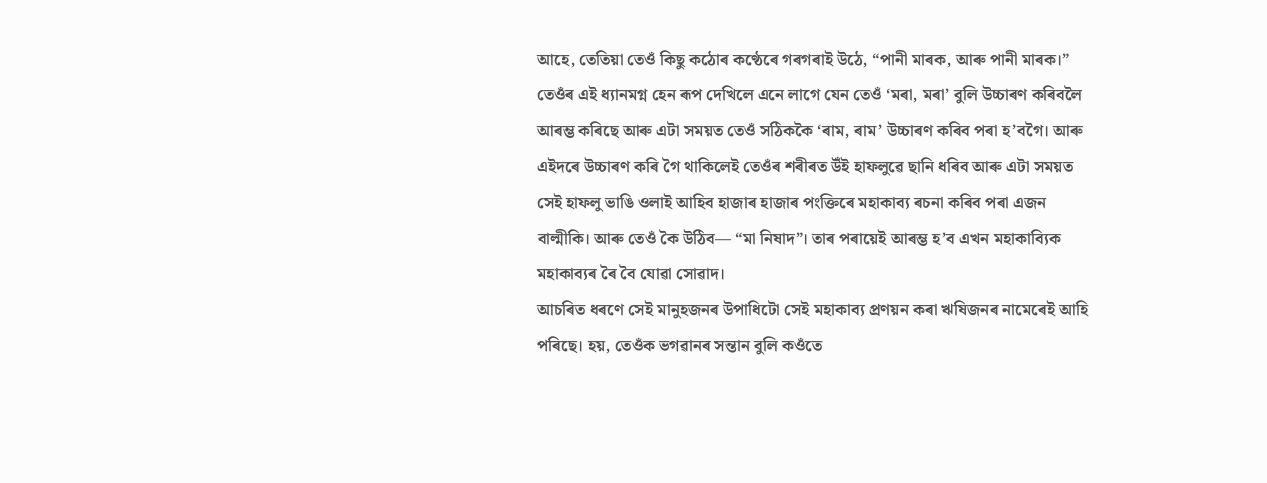আহে, তেতিয়া তেওঁ কিছু কঠোৰ কণ্ঠেৰে গৰগৰাই উঠে, “পানী মাৰক, আৰু পানী মাৰক।”
তেওঁৰ এই ধ্যানমগ্ন হেন ৰূপ দেখিলে এনে লাগে যেন তেওঁ ‘মৰা, মৰা’ বুলি উচ্চাৰণ কৰিবলৈ আৰম্ভ কৰিছে আৰু এটা সময়ত তেওঁ সঠিককৈ ‘ৰাম, ৰাম’ উচ্চাৰণ কৰিব পৰা হ’বগৈ। আৰু এইদৰে উচ্চাৰণ কৰি গৈ থাকিলেই তেওঁৰ শৰীৰত উঁই হাফলুৱে ছানি ধৰিব আৰু এটা সময়ত সেই হাফলু ভাঙি ওলাই আহিব হাজাৰ হাজাৰ পংক্তিৰে মহাকাব্য ৰচনা কৰিব পৰা এজন বাল্মীকি। আৰু তেওঁ কৈ উঠিব— “মা নিষাদ”। তাৰ পৰায়েই আৰম্ভ হ’ব এখন মহাকাব্যিক মহাকাব্যৰ ৰৈ বৈ যোৱা সোৱাদ।
আচৰিত ধৰণে সেই মানুহজনৰ উপাধিটো সেই মহাকাব্য প্ৰণয়ন কৰা ঋষিজনৰ নামেৰেই আহি পৰিছে। হয়, তেওঁক ভগৱানৰ সন্তান বুলি কওঁতে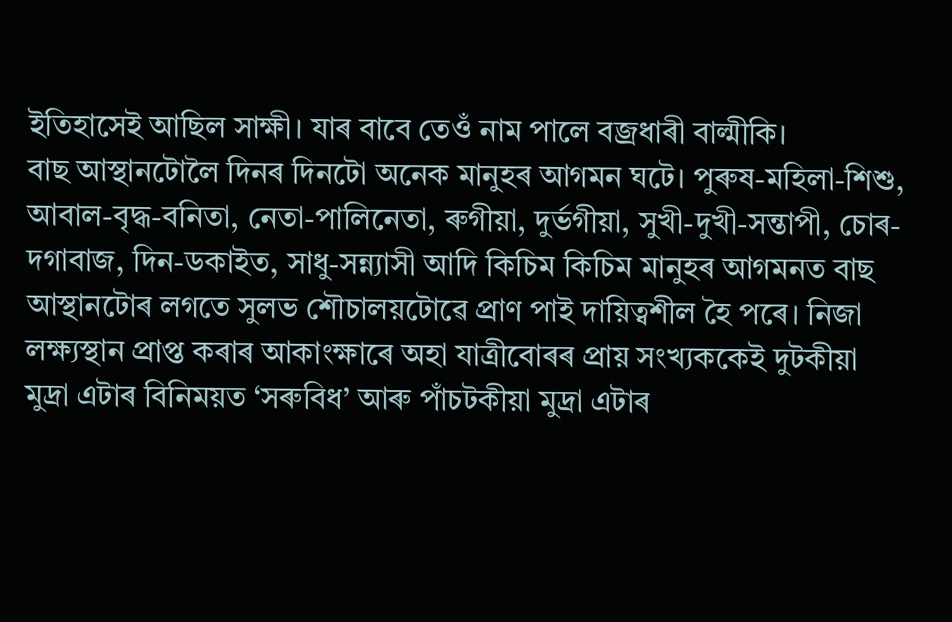ইতিহাসেই আছিল সাক্ষী। যাৰ বাবে তেওঁ নাম পালে বজ্ৰধাৰী বাল্মীকি।
বাছ আস্থানটোলৈ দিনৰ দিনটো অনেক মানুহৰ আগমন ঘটে। পুৰুষ-মহিলা-শিশু, আবাল-বৃদ্ধ-বনিতা, নেতা-পালিনেতা, ৰুগীয়া, দুৰ্ভগীয়া, সুখী-দুখী-সন্তাপী, চোৰ-দগাবাজ, দিন-ডকাইত, সাধু-সন্ন্যাসী আদি কিচিম কিচিম মানুহৰ আগমনত বাছ আস্থানটোৰ লগতে সুলভ শৌচালয়টোৱে প্ৰাণ পাই দায়িত্বশীল হৈ পৰে। নিজা লক্ষ্যস্থান প্ৰাপ্ত কৰাৰ আকাংক্ষাৰে অহা যাত্ৰীবোৰৰ প্ৰায় সংখ্যককেই দুটকীয়া মুদ্ৰা এটাৰ বিনিময়ত ‘সৰুবিধ’ আৰু পাঁচটকীয়া মুদ্ৰা এটাৰ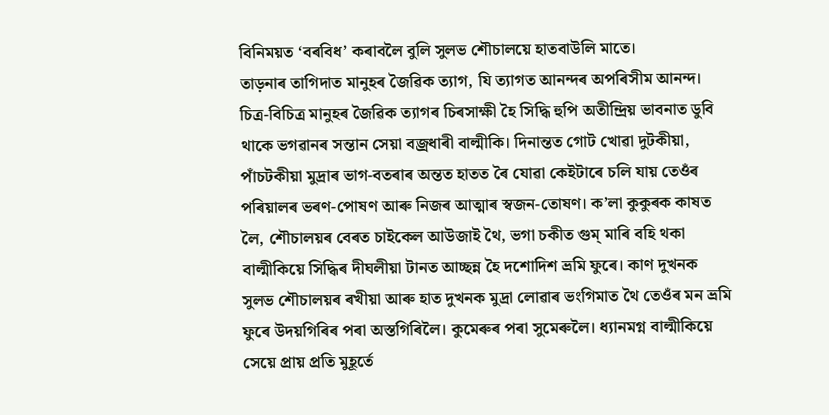বিনিময়ত ‘বৰবিধ’ কৰাবলৈ বুলি সুলভ শৌচালয়ে হাতবাউলি মাতে।
তাড়নাৰ তাগিদাত মানুহৰ জৈৱিক ত্যাগ, যি ত্যাগত আনন্দৰ অপৰিসীম আনন্দ। চিত্ৰ-বিচিত্ৰ মানুহৰ জৈৱিক ত্যাগৰ চিৰসাক্ষী হৈ সিদ্ধি হুপি অতীন্দ্ৰিয় ভাবনাত ডুবি থাকে ভগৱানৰ সন্তান সেয়া বজ্ৰধাৰী বাল্মীকি। দিনান্তত গোট খোৱা দুটকীয়া, পাঁচটকীয়া মুদ্ৰাৰ ভাগ-বতৰাৰ অন্তত হাতত ৰৈ যোৱা কেইটাৰে চলি যায় তেওঁৰ পৰিয়ালৰ ভৰণ-পোষণ আৰু নিজৰ আত্মাৰ স্বজন-তোষণ। ক’লা কুকুৰক কাষত লৈ, শৌচালয়ৰ বেৰত চাইকেল আউজাই থৈ, ভগা চকীত গুম্ মাৰি বহি থকা বাল্মীকিয়ে সিদ্ধিৰ দীঘলীয়া টানত আচ্ছন্ন হৈ দশোদিশ ভ্ৰমি ফুৰে। কাণ দুখনক সুলভ শৌচালয়ৰ ৰখীয়া আৰু হাত দুখনক মুদ্ৰা লোৱাৰ ভংগিমাত থৈ তেওঁৰ মন ভ্ৰমি ফুৰে উদয়গিৰিৰ পৰা অস্তগিৰিলৈ। কুমেৰুৰ পৰা সুমেৰুলৈ। ধ্যানমগ্ন বাল্মীকিয়ে সেয়ে প্ৰায় প্ৰতি মুহূৰ্তে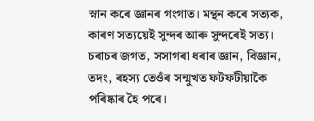স্নান কৰে জ্ঞানৰ গংগাত। মন্থন কৰে সত্যক, কাৰণ সত্যয়েই সুন্দৰ আৰু সুন্দৰেই সত্য। চৰাচৰ জগত, সসাগৰা ধৰাৰ জ্ঞান, বিজ্ঞান, তদং, ৰহস্য তেওঁৰ সন্মুখত ফটফটীয়াকৈ পৰিষ্কাৰ হৈ পৰে।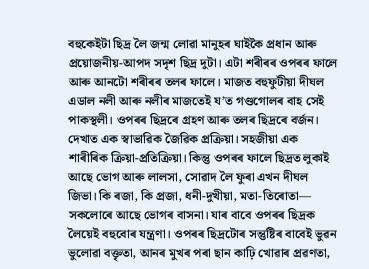বহুকেইটা ছিদ্ৰ লৈ জন্ম লোৱা মানুহৰ ঘাইকৈ প্ৰধান আৰু প্ৰয়োজনীয়-আপদ সদৃশ ছিদ্ৰ দুটা। এটা শৰীৰৰ ওপৰৰ ফালে আৰু আনটো শৰীৰৰ তলৰ ফালে। মাজত বহুফুটীয়া দীঘল এডাল নলী আৰু নলীৰ মাজতেই য’ত গণ্ডগোলৰ বাহ সেই পাকস্থলী। ওপৰৰ ছিদ্ৰৰে গ্ৰহণ আৰু তলৰ ছিদ্ৰৰে বৰ্জন। দেখাত এক স্বাভাৱিক জৈৱিক প্ৰক্ৰিয়া। সহজীয়া এক শাৰীৰিক ক্ৰিয়া-প্ৰতিক্ৰিয়া। কিন্তু ওপৰৰ ফালে ছিদ্ৰত লুকাই আছে ভোগ আৰু লালসা, সোৱাদ লৈ ফুৰা এখন দীঘল জিভা। কি ৰজা, কি প্ৰজা, ধনী-দুখীয়া, মতা-তিৰোতা— সকলোৰে আছে ভোগৰ বাসনা। যাৰ বাবে ওপৰৰ ছিদ্ৰক লৈয়েই বহুবোৰ যন্ত্ৰণা। ওপৰৰ ছিদ্ৰটোৰ সন্তুষ্টিৰ বাবেই ভুৱন ভুলোৱা বক্তৃতা, আনৰ মুখৰ পৰা ছান কাঢ়ি খোৱাৰ প্ৰৱণতা,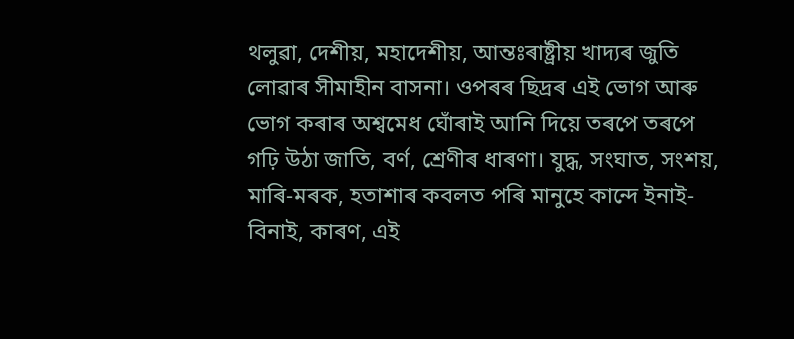থলুৱা, দেশীয়, মহাদেশীয়, আন্তঃৰাষ্ট্ৰীয় খাদ্যৰ জুতি লোৱাৰ সীমাহীন বাসনা। ওপৰৰ ছিদ্ৰৰ এই ভোগ আৰু ভোগ কৰাৰ অশ্বমেধ ঘোঁৰাই আনি দিয়ে তৰপে তৰপে গঢ়ি উঠা জাতি, বৰ্ণ, শ্ৰেণীৰ ধাৰণা। যুদ্ধ, সংঘাত, সংশয়, মাৰি-মৰক, হতাশাৰ কবলত পৰি মানুহে কান্দে ইনাই-বিনাই, কাৰণ, এই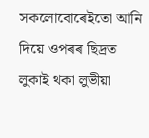সকলোবোৰেইতো আনি দিয়ে ওপৰৰ ছিদ্ৰত লুকাই থকা লুভীয়া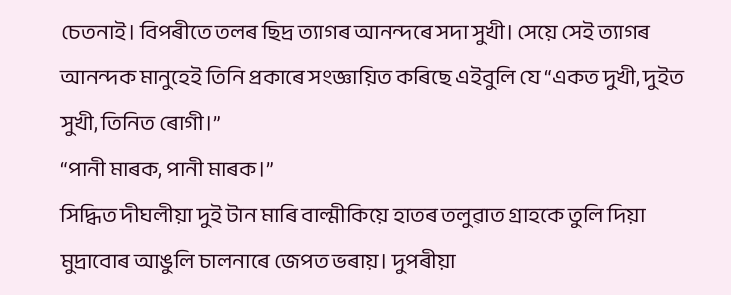চেতনাই। বিপৰীতে তলৰ ছিদ্ৰ ত্যাগৰ আনন্দৰে সদা সুখী। সেয়ে সেই ত্যাগৰ আনন্দক মানুহেই তিনি প্ৰকাৰে সংজ্ঞায়িত কৰিছে এইবুলি যে “একত দুখী, দুইত সুখী, তিনিত ৰোগী।”
“পানী মাৰক, পানী মাৰক।”
সিদ্ধিত দীঘলীয়া দুই টান মাৰি বাল্মীকিয়ে হাতৰ তলুৱাত গ্ৰাহকে তুলি দিয়া মুদ্ৰাবোৰ আঙুলি চালনাৰে জেপত ভৰায়। দুপৰীয়া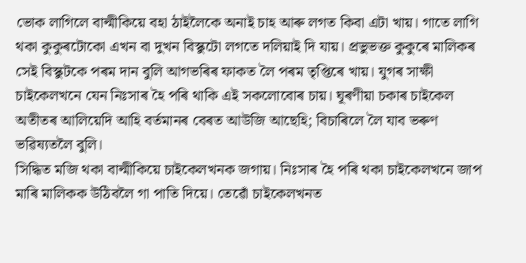ভোক লাগিলে বাল্মীকিয়ে বহা ঠাইলৈকে অনাই চাহ আৰু লগত কিবা এটা খায়। গাতে লাগি থকা কুকুৰটোকো এখন বা দুখন বিস্কুটো লগতে দলিয়াই দি যায়। প্ৰভুভক্ত কুকুৰে মালিকৰ সেই বিস্কুটকে পৰম দান বুলি আগভৰিৰ ফাকত লৈ পৰম তৃপ্তিৰে খায়। যুগৰ সাক্ষী চাইকেলখনে যেন নিঃসাৰ হৈ পৰি থাকি এই সকলোবোৰ চায়। ঘূৰণীয়া চকাৰ চাইকেল অতীতৰ আলিয়েদি আহি বৰ্তমানৰ বেৰত আউজি আছেহি; বিচাৰিলে লৈ যাব ভৰুণ ভৱিষ্যতলৈ বুলি।
সিদ্ধিত মজি থকা বাল্মীকিয়ে চাইকেলখনক জগায়। নিঃসাৰ হৈ পৰি থকা চাইকেলখনে জাপ মাৰি মালিকক উঠিবলৈ গা পাতি দিয়ে। তেৱোঁ চাইকেলখনত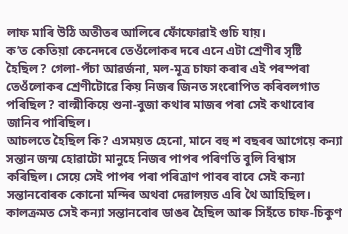লাফ মাৰি উঠি অতীতৰ আলিৰে ফোঁফোৱাই গুচি যায়।
ক’ত কেতিয়া কেনেদৰে তেওঁলোকৰ দৰে এনে এটা শ্ৰেণীৰ সৃষ্টি হৈছিল? গেলা-পঁচা আৱৰ্জনা, মল-মূত্ৰ চাফা কৰাৰ এই পৰম্পৰা তেওঁলোকৰ শ্ৰেণীটোৱে কিয় নিজৰ জিনত সংৰোপিত কৰিবলগাত পৰিছিল? বাল্মীকিয়ে শুনা-বুজা কথাৰ মাজৰ পৰা সেই কথাবোৰ জানিব পাৰিছিল।
আচলতে হৈছিল কি? এসময়ত হেনো, মানে বহু শ বছৰৰ আগেয়ে কন্যা সন্তান জন্ম হোৱাটো মানুহে নিজৰ পাপৰ পৰিণতি বুলি বিশ্বাস কৰিছিল। সেয়ে সেই পাপৰ পৰা পৰিত্ৰাণ পাবৰ বাবে সেই কন্যা সন্তানবোৰক কোনো মন্দিৰ অথবা দেৱালয়ত এৰি থৈ আহিছিল। কালক্ৰমত সেই কন্যা সন্তানবোৰ ডাঙৰ হৈছিল আৰু সিহঁতে চাফ-চিকুণ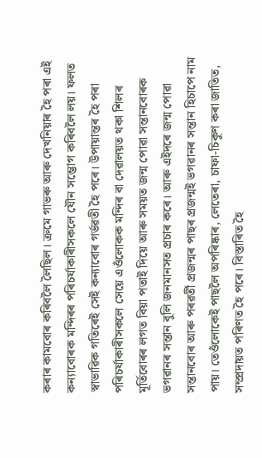কৰাৰ কামবোৰ কৰিবলৈ লৈছিল। ক্ৰমে গাভৰু আৰু দেখনিয়াৰ হৈ পৰা এই কন্যাবোৰক মন্দিৰৰ পৰিচৰ্যাকাৰীসকলে যৌন সম্ভোগ কৰিবলৈ লয়। ফলত স্বাভাৱিক গতিৰেই সেই কন্যাবোৰ গৰ্ভৱতী হৈ পৰে। উপায়ান্তৰ হৈ পৰা পৰিচৰ্যাকাৰীসকলে সেয়ে এওঁলোকক মন্দিৰ বা দেৱালয়ত থকা শিলৰ মূৰ্তিবোৰৰ লগত বিয়া পতাই দিয়ে আৰু সময়ত জন্ম পোৱা সন্তানবোৰক ভগৱানৰ সন্তান বুলি জনমানসত প্ৰচাৰ কৰে। আৰু এইদৰে জন্ম পোৱা সন্তানবোৰ আৰু পৰৱৰ্তী প্ৰজন্মৰ পাছৰ প্ৰজন্মই ভগৱানৰ সন্তান হিচাপে নাম পায়। তেওঁলোকেই পাছলৈ অপৰিষ্কাৰ, লেতেৰা, চাফা-চিকুণ কৰা জাতিত, সম্প্ৰদায়ত পৰিণত হৈ পৰে। বিস্তাৰিত হৈ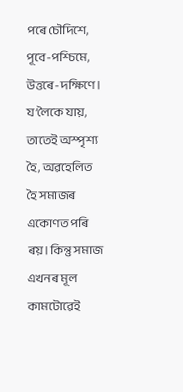পৰে চৌদিশে, পূবে-পশ্চিমে, উত্তৰে-দক্ষিণে। য’লৈকে যায়, তাতেই অস্পৃশ্য হৈ, অৱহেলিত হৈ সমাজৰ একোণত পৰি ৰয়। কিন্তু সমাজ এখনৰ মূল কামটোৱেই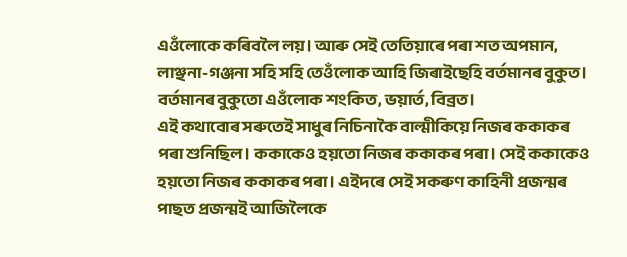এওঁলোকে কৰিবলৈ লয়। আৰু সেই তেতিয়াৰে পৰা শত অপমান, লাঞ্ছনা-গঞ্জনা সহি সহি তেওঁলোক আহি জিৰাইছেহি বৰ্তমানৰ বুকুত। বৰ্তমানৰ বুকুতো এওঁলোক শংকিত, ভয়াৰ্ত, বিব্ৰত।
এই কথাবোৰ সৰুতেই সাধুৰ নিচিনাকৈ বাল্মীকিয়ে নিজৰ ককাকৰ পৰা শুনিছিল। ককাকেও হয়তো নিজৰ ককাকৰ পৰা। সেই ককাকেও হয়তো নিজৰ ককাকৰ পৰা। এইদৰে সেই সকৰুণ কাহিনী প্ৰজন্মৰ পাছত প্ৰজন্মই আজিলৈকে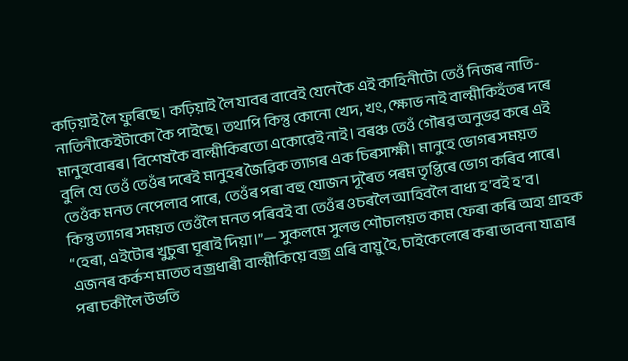কঢ়িয়াই লৈ ফুৰিছে। কঢ়িয়াই লৈ যাবৰ বাবেই যেনেকৈ এই কাহিনীটো তেওঁ নিজৰ নাতি-নাতিনীকেইটাকো কৈ পাইছে। তথাপি কিন্তু কোনো খেদ, খং, ক্ষোভ নাই বাল্মীকিহঁতৰ দৰে মানুহবোৰৰ। বিশেষকৈ বাল্মীকিৰতো একোৱেই নাই। বৰঞ্চ তেওঁ গৌৰৱ অনুভৱ কৰে এই বুলি যে তেওঁ তেওঁৰ দৰেই মানুহৰ জৈৱিক ত্যাগৰ এক চিৰসাক্ষী। মানুহে ভোগৰ সময়ত তেওঁক মনত নেপেলাব পাৰে, তেওঁৰ পৰা বহু যোজন দূৰৈত পৰম তৃপ্তিৰে ভোগ কৰিব পাৰে। কিন্তু ত্যাগৰ সময়ত তেওঁলৈ মনত পৰিবই বা তেওঁৰ ওচৰলৈ আহিবলৈ বাধ্য হ’বই হ’ব।
“হেৰা, এইটোৰ খুচুৰা ঘূৰাই দিয়া।”— সুকলমে সুলভ শৌচালয়ত কাম ফেৰা কৰি অহা গ্ৰাহক এজনৰ কৰ্কশ মাতত বজ্ৰধাৰী বাল্মীকিয়ে বজ্ৰ এৰি বায়ু হৈ, চাইকেলেৰে কৰা ভাবনা যাত্ৰাৰ পৰা চকীলৈ উভতি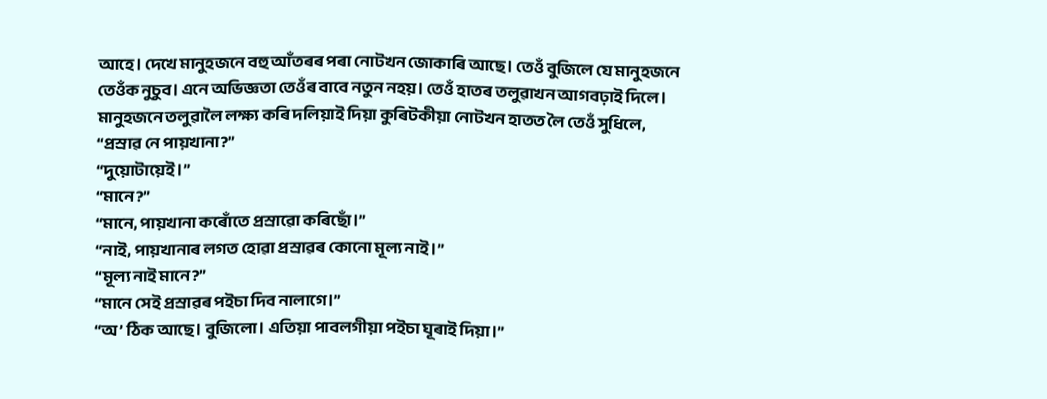আহে। দেখে মানুহজনে বহু আঁতৰৰ পৰা নোটখন জোকাৰি আছে। তেওঁ বুজিলে যে মানুহজনে তেওঁক নুচুব। এনে অভিজ্ঞতা তেওঁৰ বাবে নতুন নহয়। তেওঁ হাতৰ তলুৱাখন আগবঢ়াই দিলে। মানুহজনে তলুৱালৈ লক্ষ্য কৰি দলিয়াই দিয়া কুৰিটকীয়া নোটখন হাতত লৈ তেওঁ সুধিলে, “প্ৰস্ৰাৱ নে পায়খানা?”
“দুয়োটায়েই।”
“মানে?”
“মানে, পায়খানা কৰোঁতে প্ৰস্ৰাৱো কৰিছোঁ।”
“নাই, পায়খানাৰ লগত হোৱা প্ৰস্ৰাৱৰ কোনো মূল্য নাই।”
“মূল্য নাই মানে?”
“মানে সেই প্ৰস্ৰাৱৰ পইচা দিব নালাগে।”
“অ’ ঠিক আছে। বুজিলো। এতিয়া পাবলগীয়া পইচা ঘূৰাই দিয়া।”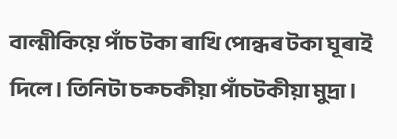বাল্মীকিয়ে পাঁচ টকা ৰাখি পোন্ধৰ টকা ঘূৰাই দিলে। তিনিটা চক্চকীয়া পাঁচটকীয়া মুদ্ৰা।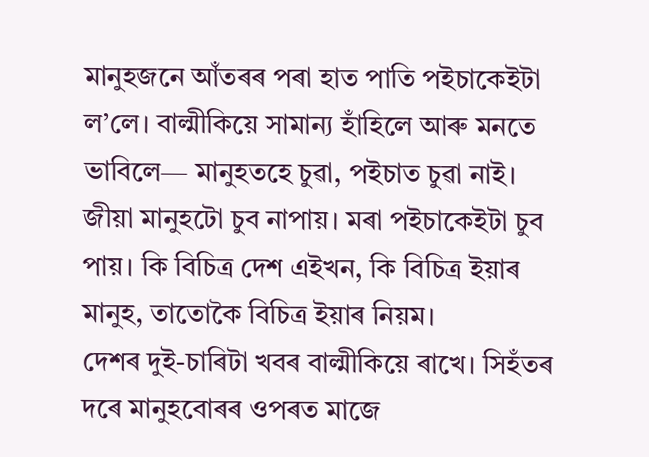মানুহজনে আঁতৰৰ পৰা হাত পাতি পইচাকেইটা ল’লে। বাল্মীকিয়ে সামান্য হাঁহিলে আৰু মনতে ভাবিলে— মানুহতহে চুৱা, পইচাত চুৱা নাই। জীয়া মানুহটো চুব নাপায়। মৰা পইচাকেইটা চুব পায়। কি বিচিত্ৰ দেশ এইখন, কি বিচিত্ৰ ইয়াৰ মানুহ, তাতোকৈ বিচিত্ৰ ইয়াৰ নিয়ম।
দেশৰ দুই-চাৰিটা খবৰ বাল্মীকিয়ে ৰাখে। সিহঁতৰ দৰে মানুহবোৰৰ ওপৰত মাজে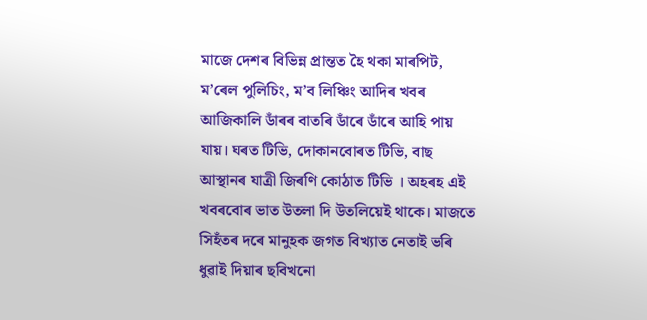মাজে দেশৰ বিভিন্ন প্ৰান্তত হৈ থকা মাৰপিট, ম’ৰেল পুলিচিং, ম’ব লিঞ্চিং আদিৰ খবৰ আজিকালি ডাঁৰৰ বাতৰি ডাঁৰে ডাঁৰে আহি পায় যায়। ঘৰত টিভি, দোকানবোৰত টিভি, বাছ আস্থানৰ যাত্ৰী জিৰণি কোঠাত টিভি । অহৰহ এই খবৰবোৰ ভাত উতলা দি উতলিয়েই থাকে। মাজতে সিহঁতৰ দৰে মানুহক জগত বিখ্যাত নেতাই ভৰি ধুৱাই দিয়াৰ ছবিখনো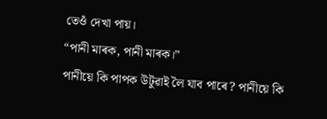তেওঁ দেখা পায়।
“পানী মাৰক, পানী মাৰক।”
পানীয়ে কি পাপক উটুৱাই লৈ যাব পাৰে? পানীয়ে কি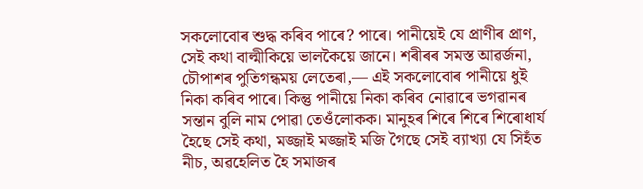সকলোবোৰ শুদ্ধ কৰিব পাৰে? পাৰে। পানীয়েই যে প্ৰাণীৰ প্ৰাণ, সেই কথা বাল্মীকিয়ে ভালকৈয়ে জানে। শৰীৰৰ সমস্ত আৱৰ্জনা, চৌপাশৰ পুতিগন্ধময় লেতেৰা,— এই সকলোবোৰ পানীয়ে ধুই নিকা কৰিব পাৰে। কিন্তু পানীয়ে নিকা কৰিব নোৱাৰে ভগৱানৰ সন্তান বুলি নাম পোৱা তেওঁলোকক। মানুহৰ শিৰে শিৰে শিৰোধাৰ্য হৈছে সেই কথা, মজ্জাই মজ্জাই মজি গৈছে সেই ব্যাখ্যা যে সিহঁত নীচ, অৱহেলিত হৈ সমাজৰ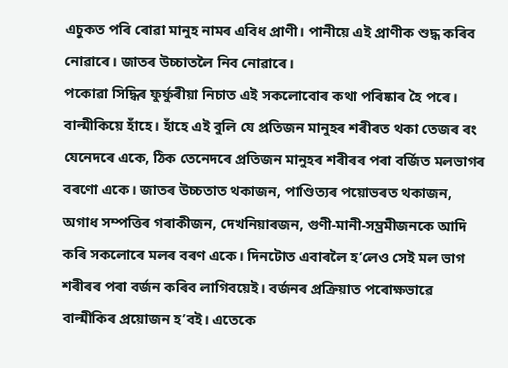এচুকত পৰি ৰোৱা মানুহ নামৰ এবিধ প্ৰাণী। পানীয়ে এই প্ৰাণীক শুদ্ধ কৰিব নোৱাৰে। জাতৰ উচ্চাতলৈ নিব নোৱাৰে।
পকোৱা সিদ্ধিৰ ফুৰ্ফুৰীয়া নিচাত এই সকলোবোৰ কথা পৰিষ্কাৰ হৈ পৰে। বাল্মীকিয়ে হাঁহে। হাঁহে এই বুলি যে প্ৰতিজন মানুহৰ শৰীৰত থকা তেজৰ ৰং যেনেদৰে একে, ঠিক তেনেদৰে প্ৰতিজন মানুহৰ শৰীৰৰ পৰা বৰ্জিত মলভাগৰ বৰণো একে। জাতৰ উচ্চতাত থকাজন, পাণ্ডিত্যৰ পয়োভৰত থকাজন, অগাধ সম্পত্তিৰ গৰাকীজন, দেখনিয়াৰজন, গুণী-মানী-সম্ভ্ৰমীজনকে আদি কৰি সকলোৰে মলৰ বৰণ একে। দিনটোত এবাৰলৈ হ’লেও সেই মল ভাগ শৰীৰৰ পৰা বৰ্জন কৰিব লাগিবয়েই। বৰ্জনৰ প্ৰক্ৰিয়াত পৰোক্ষভাৱে বাল্মীকিৰ প্ৰয়োজন হ’বই। এতেকে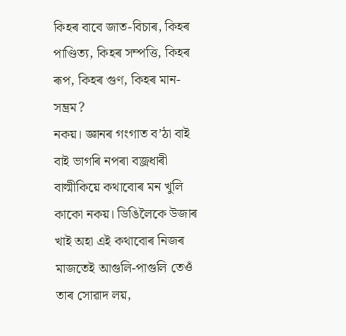কিহৰ বাবে জাত-বিচাৰ, কিহৰ পাণ্ডিত্য, কিহৰ সম্পত্তি, কিহৰ ৰূপ, কিহৰ গুণ, কিহৰ মান-সম্ভ্ৰম?
নকয়। জ্ঞানৰ গংগাত ব’ঠা বাই বাই ভাগৰি নপৰা বজ্ৰধাৰী বাল্মীকিয়ে কথাবোৰ মন খুলি কাকো নকয়। ডিঙিলৈকে উজাৰ খাই অহা এই কথাবোৰ নিজৰ মাজতেই আগুলি-পাগুলি তেওঁ তাৰ সোৱাদ লয়,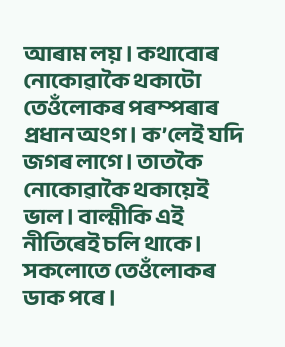আৰাম লয়। কথাবোৰ নোকোৱাকৈ থকাটো তেওঁলোকৰ পৰম্পৰাৰ প্ৰধান অংগ। ক’লেই যদি জগৰ লাগে। তাতকৈ নোকোৱাকৈ থকায়েই ভাল। বাল্মীকি এই নীতিৰেই চলি থাকে।
সকলোতে তেওঁলোকৰ ডাক পৰে।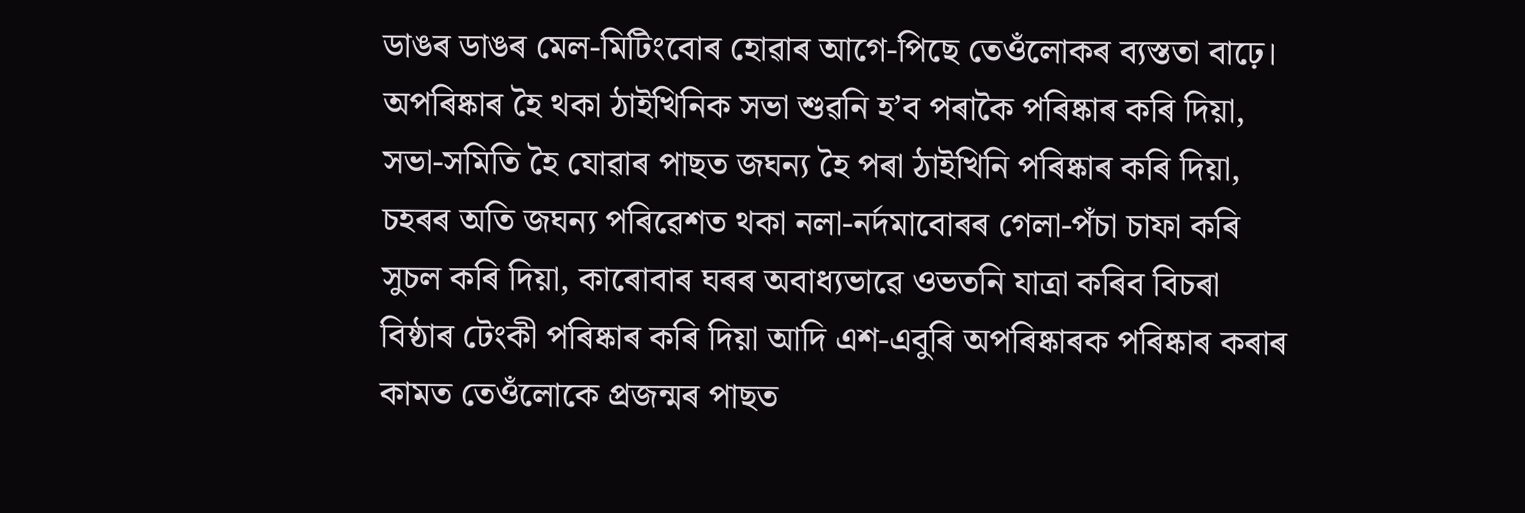ডাঙৰ ডাঙৰ মেল-মিটিংবোৰ হোৱাৰ আগে-পিছে তেওঁলোকৰ ব্যস্ততা বাঢ়ে। অপৰিষ্কাৰ হৈ থকা ঠাইখিনিক সভা শুৱনি হ’ব পৰাকৈ পৰিষ্কাৰ কৰি দিয়া, সভা-সমিতি হৈ যোৱাৰ পাছত জঘন্য হৈ পৰা ঠাইখিনি পৰিষ্কাৰ কৰি দিয়া, চহৰৰ অতি জঘন্য পৰিৱেশত থকা নলা-নৰ্দমাবোৰৰ গেলা-পঁচা চাফা কৰি সুচল কৰি দিয়া, কাৰোবাৰ ঘৰৰ অবাধ্যভাৱে ওভতনি যাত্ৰা কৰিব বিচৰা বিষ্ঠাৰ টেংকী পৰিষ্কাৰ কৰি দিয়া আদি এশ-এবুৰি অপৰিষ্কাৰক পৰিষ্কাৰ কৰাৰ কামত তেওঁলোকে প্ৰজন্মৰ পাছত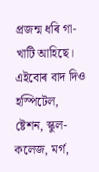প্ৰজন্ম ধৰি গা-খাটি আহিছে। এইবোৰ বাদ দিও হস্পিটেল, ষ্টেশন, স্কুল-কলেজ, মৰ্গ,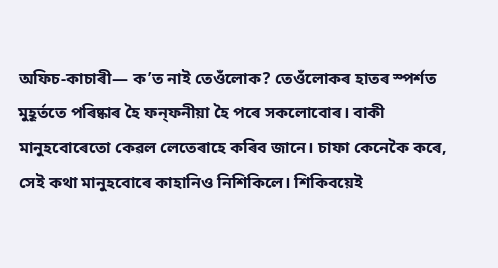অফিচ-কাচাৰী— ক’ত নাই তেওঁলোক? তেওঁলোকৰ হাতৰ স্পৰ্শত মুহূৰ্ততে পৰিষ্কাৰ হৈ ফন্ফনীয়া হৈ পৰে সকলোবোৰ। বাকী মানুহবোৰেতো কেৱল লেতেৰাহে কৰিব জানে। চাফা কেনেকৈ কৰে, সেই কথা মানুহবোৰে কাহানিও নিশিকিলে। শিকিবয়েই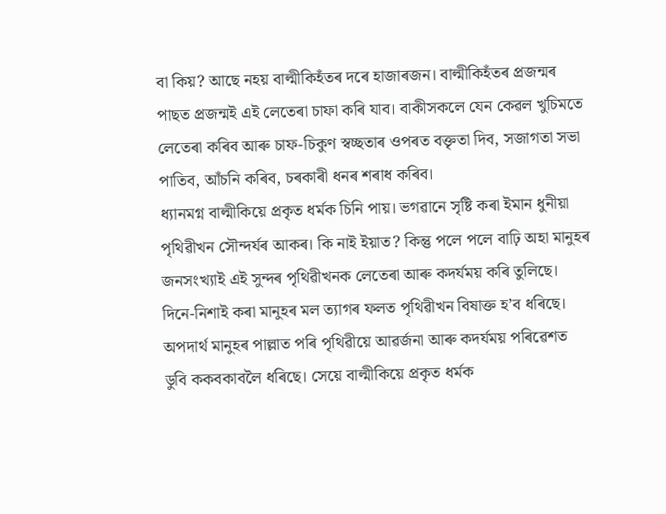বা কিয়? আছে নহয় বাল্মীকিহঁতৰ দৰে হাজাৰজন। বাল্মীকিহঁতৰ প্ৰজন্মৰ পাছত প্ৰজন্মই এই লেতেৰা চাফা কৰি যাব। বাকীসকলে যেন কেৱল খুচিমতে লেতেৰা কৰিব আৰু চাফ-চিকুণ স্বচ্ছতাৰ ওপৰত বক্তৃতা দিব, সজাগতা সভা পাতিব, আঁচনি কৰিব, চৰকাৰী ধনৰ শৰাধ কৰিব।
ধ্যানমগ্ন বাল্মীকিয়ে প্ৰকৃত ধৰ্মক চিনি পায়। ভগৱানে সৃষ্টি কৰা ইমান ধুনীয়া পৃথিৱীখন সৌন্দৰ্যৰ আকৰ। কি নাই ইয়াত? কিন্তু পলে পলে বাঢ়ি অহা মানুহৰ জনসংখ্যাই এই সুন্দৰ পৃথিৱীখনক লেতেৰা আৰু কদৰ্যময় কৰি তুলিছে। দিনে-নিশাই কৰা মানুহৰ মল ত্যাগৰ ফলত পৃথিৱীখন বিষাক্ত হ’ব ধৰিছে। অপদাৰ্থ মানুহৰ পাল্লাত পৰি পৃথিৱীয়ে আৱৰ্জনা আৰু কদৰ্যময় পৰিৱেশত ডুবি ককবকাবলৈ ধৰিছে। সেয়ে বাল্মীকিয়ে প্ৰকৃত ধৰ্মক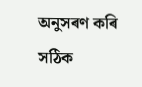অনুসৰণ কৰি সঠিক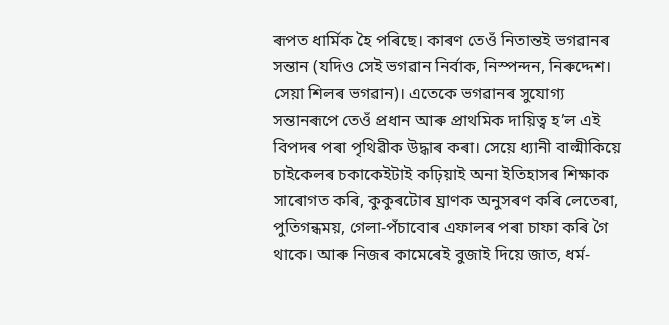ৰূপত ধাৰ্মিক হৈ পৰিছে। কাৰণ তেওঁ নিতান্তই ভগৱানৰ সন্তান (যদিও সেই ভগৱান নিৰ্বাক, নিস্পন্দন, নিৰুদ্দেশ। সেয়া শিলৰ ভগৱান)। এতেকে ভগৱানৰ সুযোগ্য সন্তানৰূপে তেওঁ প্ৰধান আৰু প্ৰাথমিক দায়িত্ব হ’ল এই বিপদৰ পৰা পৃথিৱীক উদ্ধাৰ কৰা। সেয়ে ধ্যানী বাল্মীকিয়ে চাইকেলৰ চকাকেইটাই কঢ়িয়াই অনা ইতিহাসৰ শিক্ষাক সাৰোগত কৰি, কুকুৰটোৰ ঘ্ৰাণক অনুসৰণ কৰি লেতেৰা, পুতিগন্ধময়, গেলা-পঁচাবোৰ এফালৰ পৰা চাফা কৰি গৈ থাকে। আৰু নিজৰ কামেৰেই বুজাই দিয়ে জাত, ধৰ্ম-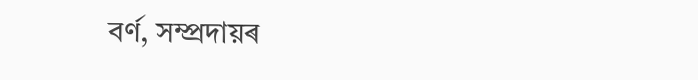বৰ্ণ, সম্প্ৰদায়ৰ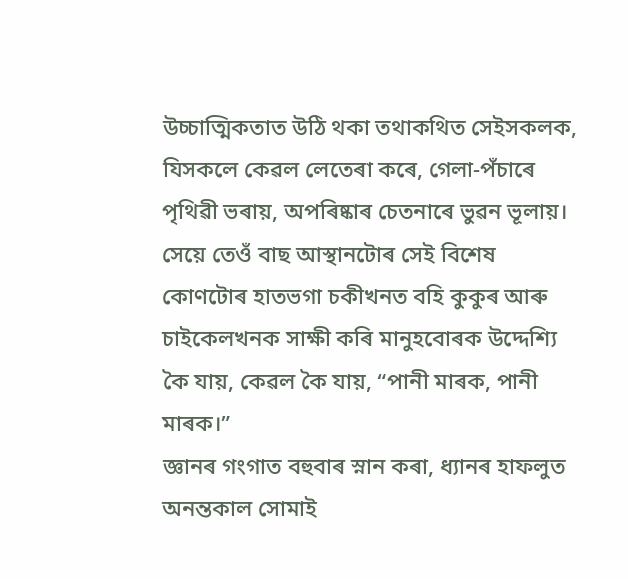উচ্চাত্মিকতাত উঠি থকা তথাকথিত সেইসকলক, যিসকলে কেৱল লেতেৰা কৰে, গেলা-পঁচাৰে পৃথিৱী ভৰায়, অপৰিষ্কাৰ চেতনাৰে ভুৱন ভূলায়। সেয়ে তেওঁ বাছ আস্থানটোৰ সেই বিশেষ কোণটোৰ হাতভগা চকীখনত বহি কুকুৰ আৰু চাইকেলখনক সাক্ষী কৰি মানুহবোৰক উদ্দেশ্যি কৈ যায়, কেৱল কৈ যায়, “পানী মাৰক, পানী মাৰক।”
জ্ঞানৰ গংগাত বহুবাৰ স্নান কৰা, ধ্যানৰ হাফলুত অনন্তকাল সোমাই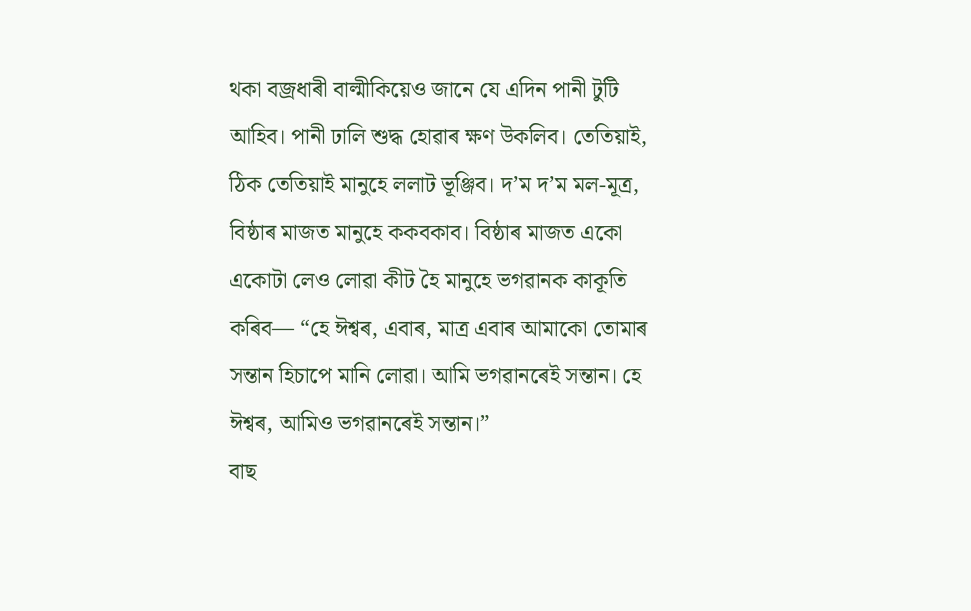থকা বজ্ৰধাৰী বাল্মীকিয়েও জানে যে এদিন পানী টুটি আহিব। পানী ঢালি শুদ্ধ হোৱাৰ ক্ষণ উকলিব। তেতিয়াই, ঠিক তেতিয়াই মানুহে ললাট ভূঞ্জিব। দ’ম দ’ম মল-মূত্ৰ, বিষ্ঠাৰ মাজত মানুহে ককবকাব। বিষ্ঠাৰ মাজত একো একোটা লেও লোৱা কীট হৈ মানুহে ভগৱানক কাকূতি কৰিব— “হে ঈশ্বৰ, এবাৰ, মাত্ৰ এবাৰ আমাকো তোমাৰ সন্তান হিচাপে মানি লোৱা। আমি ভগৱানৰেই সন্তান। হে ঈশ্বৰ, আমিও ভগৱানৰেই সন্তান।”
বাছ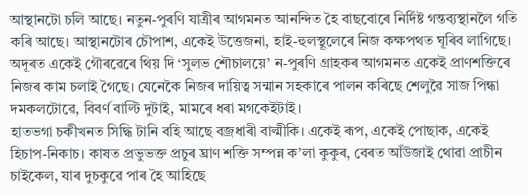আস্থানটো চলি আছে। নতুন-পুৰণি যাত্ৰীৰ আগমনত আনন্দিত হৈ বাছবোৰে নিৰ্দিষ্ট গন্তব্যস্থানলৈ গতি কৰি আছে। আস্থানটোৰ চৌপাশ, একেই উত্তেজনা, হাই-হুলস্থূলেৰে নিজ কক্ষপথত ঘূৰিব লাগিছে।
অদূৰত একেই গৌৰৱেৰে থিয় দি ‘সুলভ শৌচালয়ে’ ন-পুৰণি গ্ৰাহকৰ আগমনত একেই প্ৰাণশক্তিৰে নিজৰ কাম চলাই গৈছে। যেনেকৈ নিজৰ দায়িত্ব সন্মান সহকাৰে পালন কৰিছে শেলুৱৈ সাজ পিন্ধা দমকলটোৱে, বিবৰ্ণ বাল্টি দুটাই, মামৰে ধৰা মগকেইটাই।
হাতভগা চকীখনত সিদ্ধি টানি বহি আছে বজ্ৰধাৰী বাল্মীকি। একেই ৰূপ, একেই পোছাক, একেই হিচাপ-নিকাচ। কাষত প্ৰভুভক্ত প্ৰচুৰ ঘ্ৰাণ শক্তি সম্পন্ন ক’লা কুকুৰ, বেৰত আঁউজাই থোৱা প্ৰাচীন চাইকেল, যাৰ দুচকুৱে পাৰ হৈ আহিছে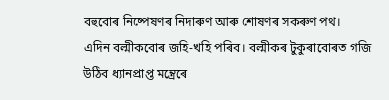বহুবোৰ নিষ্পেষণৰ নিদাৰুণ আৰু শোষণৰ সকৰুণ পথ।
এদিন বল্মীকবোৰ জহি-খহি পৰিব। বল্মীকৰ টুকুৰাবোৰত গজি উঠিব ধ্যানপ্ৰাপ্ত মন্ত্ৰেৰে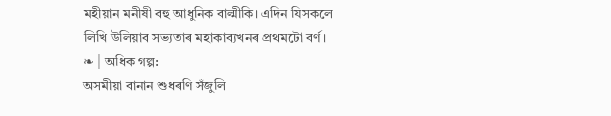মহীয়ান মনীষী বহু আধুনিক বাল্মীকি। এদিন যিসকলে লিখি উলিয়াব সভ্যতাৰ মহাকাব্যখনৰ প্ৰথমটো বৰ্ণ।
❧ | অধিক গল্প:
অসমীয়া বানান শুধৰণি সঁজুলি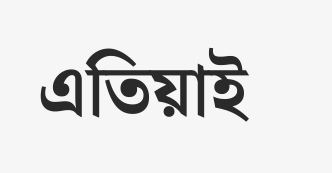এতিয়াই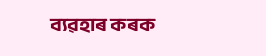ব্যৱহাৰ কৰক